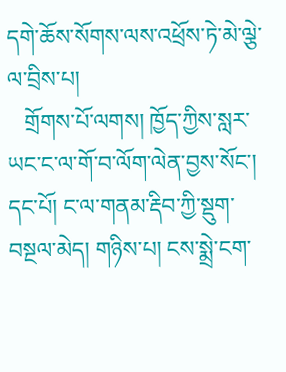དགེ་ཆོས་སོགས་ལས་འཕྲོས་ཏེ་མེ་ལྕེ་ལ་བྲིས་པ།
   གྲོགས་པོ་ལགས། ཁྱོད་ཀྱིས་སླར་ཡང་ང་ལ་གོ་བ་ལོག་ལེན་བྱས་སོང་། དང་པོ། ང་ལ་གནམ་རྡིབ་ཀྱི་སྡུག་བསྔལ་མེད། གཉིས་པ། ངས་སྨྲེ་ངག་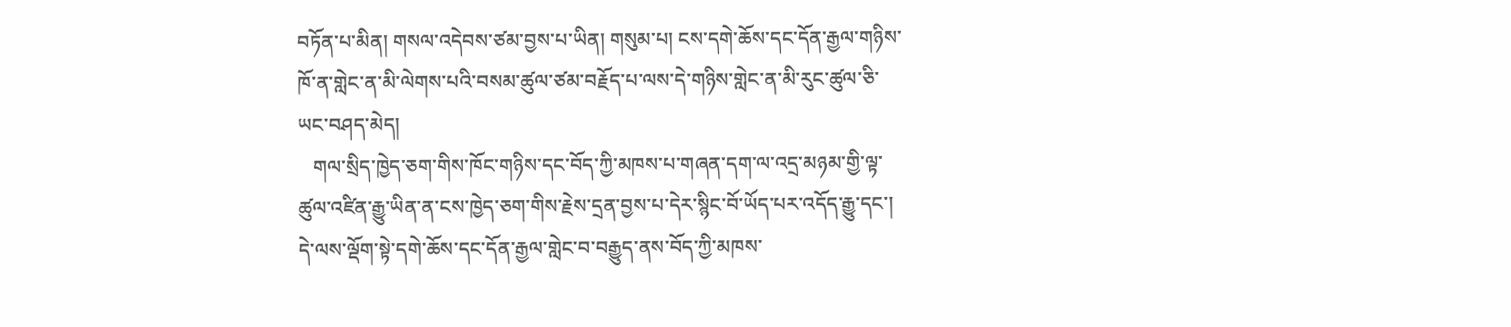བཏོན་པ་མིན། གསལ་འདེབས་ཙམ་བྱས་པ་ཡིན། གསུམ་པ། ངས་དགེ་ཆོས་དང་དོན་རྒྱལ་གཉིས་ཁོ་ན་གླེང་ན་མི་ལེགས་པའི་བསམ་ཚུལ་ཙམ་བརྗོད་པ་ལས་དེ་གཉིས་གླེང་ན་མི་རུང་ཚུལ་ཅི་ཡང་བཤད་མེད།
   གལ་སྲིད་ཁྱེད་ཅག་གིས་ཁོང་གཉིས་དང་བོད་ཀྱི་མཁས་པ་གཞན་དག་ལ་འདྲ་མཉམ་གྱི་ལྟ་ཚུལ་འཛིན་རྒྱུ་ཡིན་ན་ངས་ཁྱེད་ཅག་གིས་རྗེས་དྲན་བྱས་པ་དེར་སྙིང་བོ་ཡོད་པར་འདོད་རྒྱུ་དང་། དེ་ལས་ལྡོག་སྟེ་དགེ་ཆོས་དང་དོན་རྒྱལ་གླེང་བ་བརྒྱུད་ནས་བོད་ཀྱི་མཁས་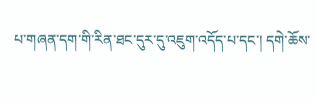པ་གཞན་དག་གི་རིན་ཐང་དུར་དུ་འཇུག་འདོད་པ་དང་། དགེ་ཆོས་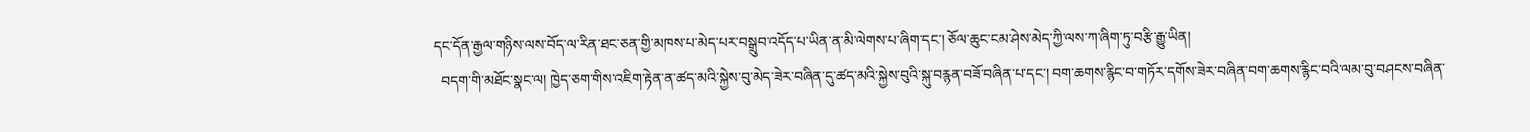དང་དོན་རྒྱལ་གཉིས་ལས་བོད་ལ་རིན་ཐང་ཅན་གྱི་མཁས་པ་མེད་པར་བསྒྲུབ་འདོད་པ་ཡིན་ན་མི་ལེགས་པ་ཞིག་དང་། ཅོལ་ཆུང་ངམ་ཤེས་མེད་ཀྱི་ལས་ཀ་ཞིག་ཏུ་བརྩི་རྒྱུ་ཡིན།
  བདག་གི་མཐོང་སྣང་ལ། ཁྱེད་ཅག་གིས་འཇིག་རྟེན་ན་ཚད་མའི་སྐྱེས་བུ་མེད་ཟེར་བཞིན་དུ་ཚད་མའི་སྐྱེས་བུའི་སྐུ་བརྙན་བཟོ་བཞིན་པ་དང་། བག་ཆགས་རྙིང་བ་གཏོར་དགོས་ཟེར་བཞིན་བག་ཆགས་རྙིང་བའི་ལམ་བུ་བཤངས་བཞིན་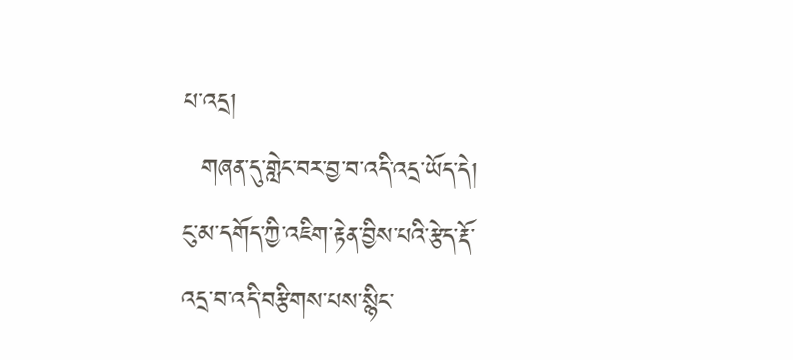པ་འདྲ།
  གཞན་དུ་གླེང་བར་བྱ་བ་འདི་འདྲ་ཡོད་དེ།  ངུ་མ་དགོད་ཀྱི་འཇིག་རྟེན་བྱིས་པའི་རྩེད་རྡོ་འདྲ་བ་འདི་བརྩིགས་པས་སྙིང་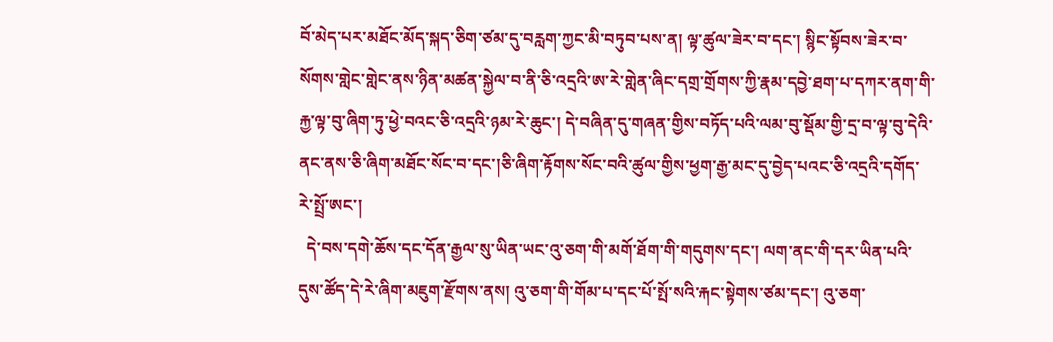བོ་མེད་པར་མཐོང་མོད་སྐད་ཅིག་ཙམ་དུ་བརླག་ཀྱང་མི་བཏུབ་པས་ན། ལྟ་ཚུལ་ཟེར་བ་དང་། སྙིང་སྟོབས་ཟེར་བ་སོགས་གླེང་གླེང་ནས་ཉིན་མཚན་སྐྱེལ་བ་ནི་ཅི་འདྲའི་ཨ་རེ་གླེན་ཞིང་དགྲ་གྲོགས་ཀྱི་རྣམ་དབྱེ་ཐག་པ་དཀར་ནག་གི་རྐྱ་ལྟ་བུ་ཞིག་ཏུ་ཕྱེ་བའང་ཅི་འདྲའི་ཉམ་རེ་ཆུང་། དེ་བཞིན་དུ་གཞན་གྱིས་བཏོད་པའི་ལམ་བུ་སྡོམ་གྱི་དྲ་བ་ལྟ་བུ་དེའི་ནང་ནས་ཅི་ཞིག་མཐོང་སོང་བ་དང་།ཅི་ཞིག་རྟོགས་སོང་བའི་ཚུལ་གྱིས་ཕྱག་རྒྱ་མང་དུ་བྱེད་པའང་ཅི་འདྲའི་དགོད་རེ་སྤྲོ་ཨང་།
  དེ་བས་དགེ་ཆོས་དང་དོན་རྒྱལ་སུ་ཡིན་ཡང་འུ་ཅག་གི་མགོ་ཐོག་གི་གདུགས་དང་། ལག་ནང་གི་དར་ཡིན་པའི་དུས་ཚོད་དེ་རེ་ཞིག་མཇུག་རྫོགས་ནས། འུ་ཅག་གི་གོམ་པ་དང་པོ་སྤོ་སའི་རྐང་སྟེགས་ཙམ་དང་། འུ་ཅག་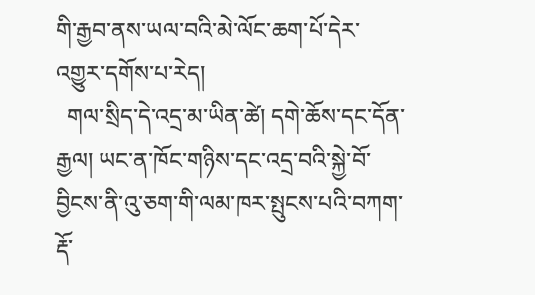གི་རྒྱབ་ནས་ཡལ་བའི་མེ་ལོང་ཆག་པོ་དེར་འགྱུར་དགོས་པ་རེད།
  གལ་སྲིད་དེ་འདྲ་མ་ཡིན་ཚེ། དགེ་ཆོས་དང་དོན་རྒྱལ། ཡང་ན་ཁོང་གཉིས་དང་འདྲ་བའི་སྐྱེ་བོ་བྱིངས་ནི་འུ་ཅག་གི་ལམ་ཁར་སྤུངས་པའི་བཀག་རྡོ་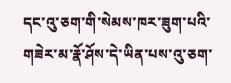དང་འུ་ཅག་གི་སེམས་ཁར་ཟུག་པའི་གཟེར་མ་རྣོ་ཤོས་དེ་ཡིན་པས་འུ་ཅག་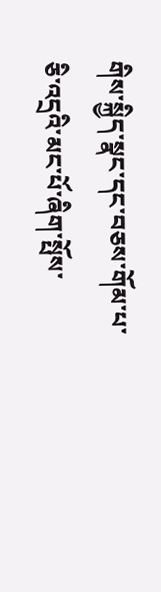གིས་སྐྱིད་སྣང་དང་བཅས་གོམ་པ་ཅི་འདྲའི་མང་པོ་ཞིག་སྤོས་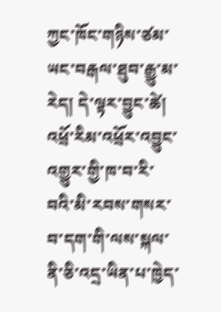ཀྱང་ཁོང་གཉིས་ཙམ་ཡང་བརྒལ་ཐུབ་རྒྱུ་མ་རེད། དེ་ལྟར་བྱུང་ཚེ། འཕྲོ་རིམ་འཕྲོར་འབྱུང་འགྱུར་གྱི་ཁ་བ་རི་བའི་མི་རབས་གསར་བ་དག་གི་ལས་སྐལ་ནི་ཅི་འདྲ་ཡིན་པ་ཁྱེད་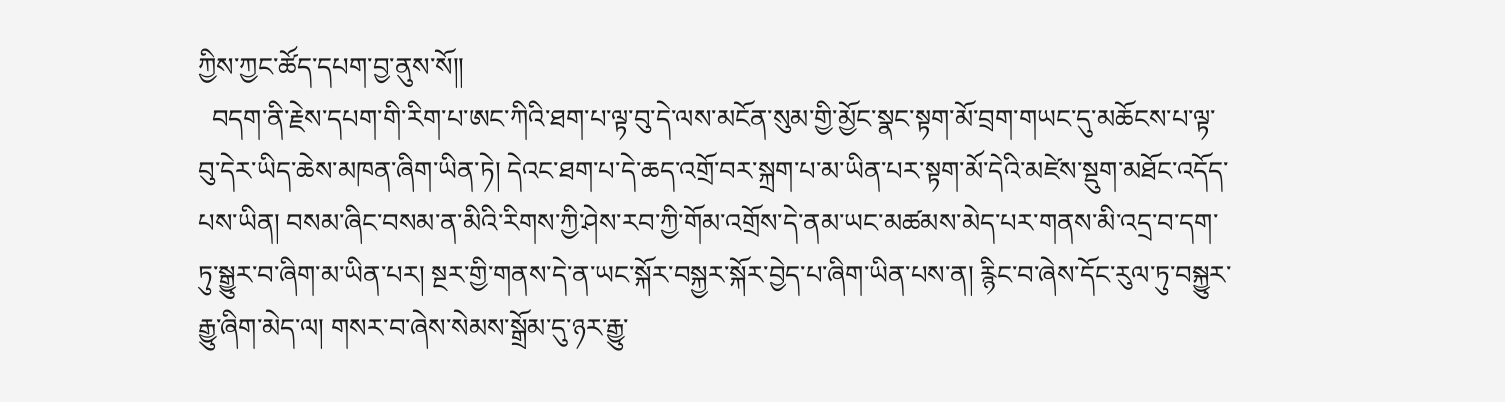ཀྱིས་ཀྱང་ཚོད་དཔག་བྱ་ནུས་སོ།།
  བདག་ནི་རྗེས་དཔག་གི་རིག་པ་ཨང་ཀིའི་ཐག་པ་ལྟ་བུ་དེ་ལས་མངོན་སུམ་གྱི་མྱོང་སྣང་སྟག་མོ་བྲག་གཡང་དུ་མཆོངས་པ་ལྟ་བུ་དེར་ཡིད་ཆེས་མཁན་ཞིག་ཡིན་ཏེ། དེའང་ཐག་པ་དེ་ཆད་འགྲོ་བར་སྐྲག་པ་མ་ཡིན་པར་སྟག་མོ་དེའི་མཛེས་སྡུག་མཐོང་འདོད་པས་ཡིན། བསམ་ཞིང་བསམ་ན་མིའི་རིགས་ཀྱི་ཤེས་རབ་ཀྱི་གོམ་འགྲོས་དེ་ནམ་ཡང་མཚམས་མེད་པར་གནས་མི་འདྲ་བ་དག་ཏུ་སྒྱུར་བ་ཞིག་མ་ཡིན་པར། སྔར་གྱི་གནས་དེ་ན་ཡང་སྐོར་བསྐྱར་སྐོར་བྱེད་པ་ཞིག་ཡིན་པས་ན། རྙིང་བ་ཞེས་དོང་རུལ་ཏུ་བསྐྱུར་རྒྱུ་ཞིག་མེད་ལ། གསར་བ་ཞེས་སེམས་སྒྲོམ་དུ་ཉར་རྒྱུ་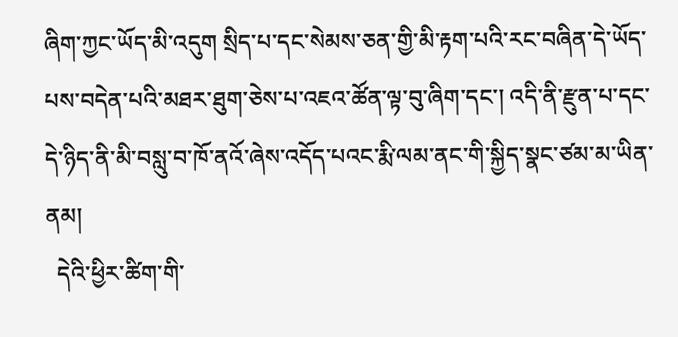ཞིག་ཀྱང་ཡོད་མི་འདུག སྲིད་པ་དང་སེམས་ཅན་གྱི་མི་རྟག་པའི་རང་བཞིན་དེ་ཡོད་པས་བདེན་པའི་མཐར་ཐུག་ཅེས་པ་འཇའ་ཚོན་ལྟ་བུ་ཞིག་དང་། འདི་ནི་རྫུན་པ་དང་དེ་ཉིད་ནི་མི་བསླུ་བ་ཁོ་ནའོ་ཞེས་འདོད་པའང་རྨི་ལམ་ནང་གི་སྐྱིད་སྣང་ཙམ་མ་ཡིན་ནམ།
  དེའི་ཕྱིར་ཚིག་གི་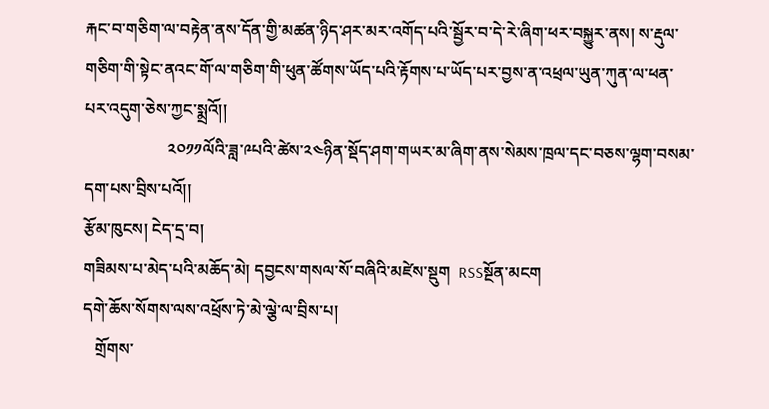རྐང་བ་གཅིག་ལ་བརྟེན་ནས་དོན་གྱི་མཚན་ཉིད་ཤར་མར་འགོད་པའི་སྦྱོར་བ་དེ་རེ་ཞིག་ཕར་བསྐྱུར་ནས། ས་རྡུལ་གཅིག་གི་སྟེང་ནའང་གོ་ལ་གཅིག་གི་ཕུན་ཚོགས་ཡོད་པའི་རྟོགས་པ་ཡོད་པར་བྱས་ན་འཕྲལ་ཡུན་ཀུན་ལ་ཕན་པར་འདུག་ཅེས་ཀྱང་སྨྲའོ།།
                    ༢༠༡༡ལོའི་ཟླ་༩པའི་ཚེས་༢༤ཉིན་སྡོད་ཤག་གཡར་མ་ཞིག་ནས་སེམས་ཁྲལ་དང་བཅས་ལྷག་བསམ་དག་པས་བྲིས་པའོ།།
རྩོམ་ཁུངས། ངེད་དྲ་བ།
གཟིམས་པ་མེད་པའི་མཆོད་མེ། དབྱངས་གསལ་སོ་བཞིའི་མཛེས་སྡུག  RSSསྔོན་མངག
དགེ་ཆོས་སོགས་ལས་འཕྲོས་ཏེ་མེ་ལྕེ་ལ་བྲིས་པ།
   གྲོགས་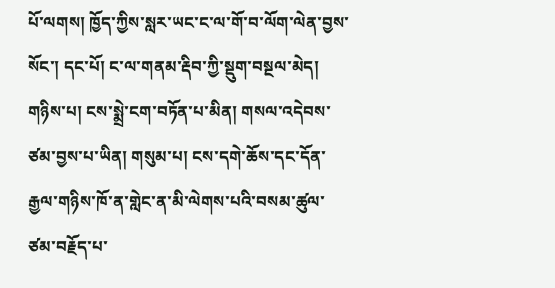པོ་ལགས། ཁྱོད་ཀྱིས་སླར་ཡང་ང་ལ་གོ་བ་ལོག་ལེན་བྱས་སོང་། དང་པོ། ང་ལ་གནམ་རྡིབ་ཀྱི་སྡུག་བསྔལ་མེད། གཉིས་པ། ངས་སྨྲེ་ངག་བཏོན་པ་མིན། གསལ་འདེབས་ཙམ་བྱས་པ་ཡིན། གསུམ་པ། ངས་དགེ་ཆོས་དང་དོན་རྒྱལ་གཉིས་ཁོ་ན་གླེང་ན་མི་ལེགས་པའི་བསམ་ཚུལ་ཙམ་བརྗོད་པ་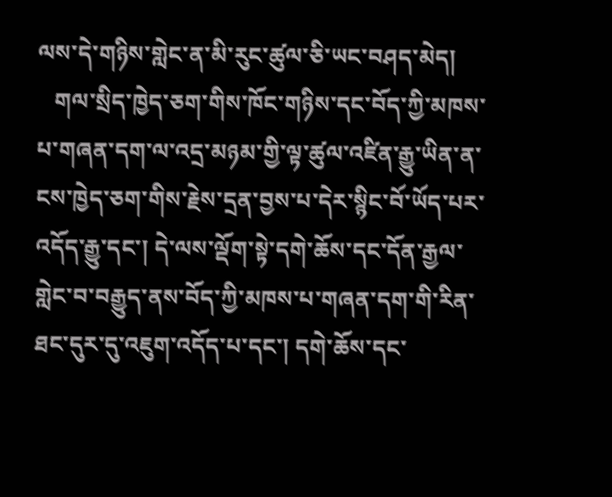ལས་དེ་གཉིས་གླེང་ན་མི་རུང་ཚུལ་ཅི་ཡང་བཤད་མེད།
   གལ་སྲིད་ཁྱེད་ཅག་གིས་ཁོང་གཉིས་དང་བོད་ཀྱི་མཁས་པ་གཞན་དག་ལ་འདྲ་མཉམ་གྱི་ལྟ་ཚུལ་འཛིན་རྒྱུ་ཡིན་ན་ངས་ཁྱེད་ཅག་གིས་རྗེས་དྲན་བྱས་པ་དེར་སྙིང་བོ་ཡོད་པར་འདོད་རྒྱུ་དང་། དེ་ལས་ལྡོག་སྟེ་དགེ་ཆོས་དང་དོན་རྒྱལ་གླེང་བ་བརྒྱུད་ནས་བོད་ཀྱི་མཁས་པ་གཞན་དག་གི་རིན་ཐང་དུར་དུ་འཇུག་འདོད་པ་དང་། དགེ་ཆོས་དང་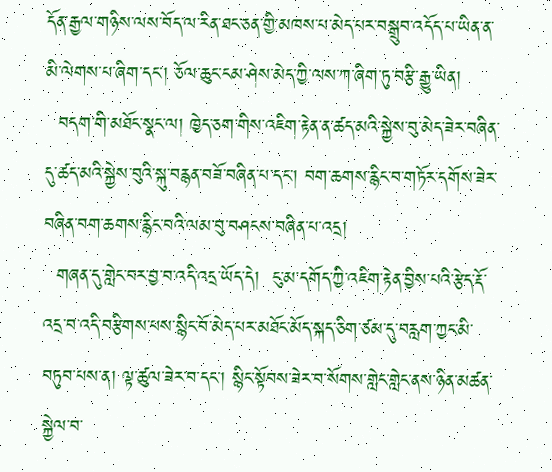དོན་རྒྱལ་གཉིས་ལས་བོད་ལ་རིན་ཐང་ཅན་གྱི་མཁས་པ་མེད་པར་བསྒྲུབ་འདོད་པ་ཡིན་ན་མི་ལེགས་པ་ཞིག་དང་། ཅོལ་ཆུང་ངམ་ཤེས་མེད་ཀྱི་ལས་ཀ་ཞིག་ཏུ་བརྩི་རྒྱུ་ཡིན།
  བདག་གི་མཐོང་སྣང་ལ། ཁྱེད་ཅག་གིས་འཇིག་རྟེན་ན་ཚད་མའི་སྐྱེས་བུ་མེད་ཟེར་བཞིན་དུ་ཚད་མའི་སྐྱེས་བུའི་སྐུ་བརྙན་བཟོ་བཞིན་པ་དང་། བག་ཆགས་རྙིང་བ་གཏོར་དགོས་ཟེར་བཞིན་བག་ཆགས་རྙིང་བའི་ལམ་བུ་བཤངས་བཞིན་པ་འདྲ།
  གཞན་དུ་གླེང་བར་བྱ་བ་འདི་འདྲ་ཡོད་དེ།  ངུ་མ་དགོད་ཀྱི་འཇིག་རྟེན་བྱིས་པའི་རྩེད་རྡོ་འདྲ་བ་འདི་བརྩིགས་པས་སྙིང་བོ་མེད་པར་མཐོང་མོད་སྐད་ཅིག་ཙམ་དུ་བརླག་ཀྱང་མི་བཏུབ་པས་ན། ལྟ་ཚུལ་ཟེར་བ་དང་། སྙིང་སྟོབས་ཟེར་བ་སོགས་གླེང་གླེང་ནས་ཉིན་མཚན་སྐྱེལ་བ་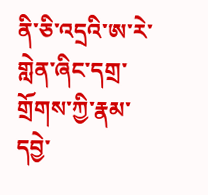ནི་ཅི་འདྲའི་ཨ་རེ་གླེན་ཞིང་དགྲ་གྲོགས་ཀྱི་རྣམ་དབྱེ་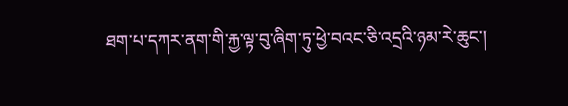ཐག་པ་དཀར་ནག་གི་རྐྱ་ལྟ་བུ་ཞིག་ཏུ་ཕྱེ་བའང་ཅི་འདྲའི་ཉམ་རེ་ཆུང་།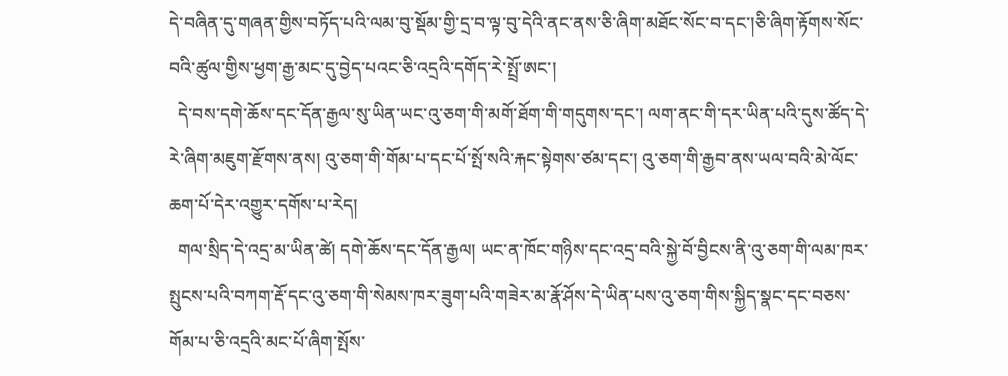དེ་བཞིན་དུ་གཞན་གྱིས་བཏོད་པའི་ལམ་བུ་སྡོམ་གྱི་དྲ་བ་ལྟ་བུ་དེའི་ནང་ནས་ཅི་ཞིག་མཐོང་སོང་བ་དང་།ཅི་ཞིག་རྟོགས་སོང་བའི་ཚུལ་གྱིས་ཕྱག་རྒྱ་མང་དུ་བྱེད་པའང་ཅི་འདྲའི་དགོད་རེ་སྤྲོ་ཨང་།
  དེ་བས་དགེ་ཆོས་དང་དོན་རྒྱལ་སུ་ཡིན་ཡང་འུ་ཅག་གི་མགོ་ཐོག་གི་གདུགས་དང་། ལག་ནང་གི་དར་ཡིན་པའི་དུས་ཚོད་དེ་རེ་ཞིག་མཇུག་རྫོགས་ནས། འུ་ཅག་གི་གོམ་པ་དང་པོ་སྤོ་སའི་རྐང་སྟེགས་ཙམ་དང་། འུ་ཅག་གི་རྒྱབ་ནས་ཡལ་བའི་མེ་ལོང་ཆག་པོ་དེར་འགྱུར་དགོས་པ་རེད།
  གལ་སྲིད་དེ་འདྲ་མ་ཡིན་ཚེ། དགེ་ཆོས་དང་དོན་རྒྱལ། ཡང་ན་ཁོང་གཉིས་དང་འདྲ་བའི་སྐྱེ་བོ་བྱིངས་ནི་འུ་ཅག་གི་ལམ་ཁར་སྤུངས་པའི་བཀག་རྡོ་དང་འུ་ཅག་གི་སེམས་ཁར་ཟུག་པའི་གཟེར་མ་རྣོ་ཤོས་དེ་ཡིན་པས་འུ་ཅག་གིས་སྐྱིད་སྣང་དང་བཅས་གོམ་པ་ཅི་འདྲའི་མང་པོ་ཞིག་སྤོས་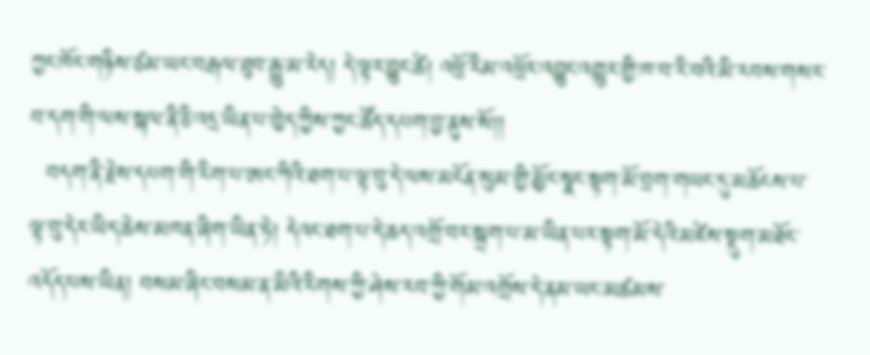ཀྱང་ཁོང་གཉིས་ཙམ་ཡང་བརྒལ་ཐུབ་རྒྱུ་མ་རེད། དེ་ལྟར་བྱུང་ཚེ། འཕྲོ་རིམ་འཕྲོར་འབྱུང་འགྱུར་གྱི་ཁ་བ་རི་བའི་མི་རབས་གསར་བ་དག་གི་ལས་སྐལ་ནི་ཅི་འདྲ་ཡིན་པ་ཁྱེད་ཀྱིས་ཀྱང་ཚོད་དཔག་བྱ་ནུས་སོ།།
  བདག་ནི་རྗེས་དཔག་གི་རིག་པ་ཨང་ཀིའི་ཐག་པ་ལྟ་བུ་དེ་ལས་མངོན་སུམ་གྱི་མྱོང་སྣང་སྟག་མོ་བྲག་གཡང་དུ་མཆོངས་པ་ལྟ་བུ་དེར་ཡིད་ཆེས་མཁན་ཞིག་ཡིན་ཏེ། དེའང་ཐག་པ་དེ་ཆད་འགྲོ་བར་སྐྲག་པ་མ་ཡིན་པར་སྟག་མོ་དེའི་མཛེས་སྡུག་མཐོང་འདོད་པས་ཡིན། བསམ་ཞིང་བསམ་ན་མིའི་རིགས་ཀྱི་ཤེས་རབ་ཀྱི་གོམ་འགྲོས་དེ་ནམ་ཡང་མཚམས་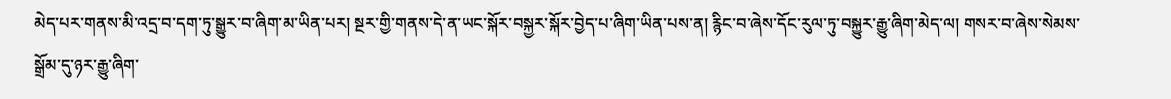མེད་པར་གནས་མི་འདྲ་བ་དག་ཏུ་སྒྱུར་བ་ཞིག་མ་ཡིན་པར། སྔར་གྱི་གནས་དེ་ན་ཡང་སྐོར་བསྐྱར་སྐོར་བྱེད་པ་ཞིག་ཡིན་པས་ན། རྙིང་བ་ཞེས་དོང་རུལ་ཏུ་བསྐྱུར་རྒྱུ་ཞིག་མེད་ལ། གསར་བ་ཞེས་སེམས་སྒྲོམ་དུ་ཉར་རྒྱུ་ཞིག་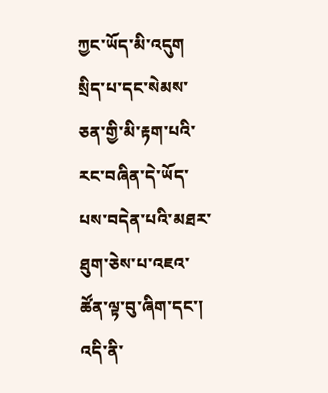ཀྱང་ཡོད་མི་འདུག སྲིད་པ་དང་སེམས་ཅན་གྱི་མི་རྟག་པའི་རང་བཞིན་དེ་ཡོད་པས་བདེན་པའི་མཐར་ཐུག་ཅེས་པ་འཇའ་ཚོན་ལྟ་བུ་ཞིག་དང་། འདི་ནི་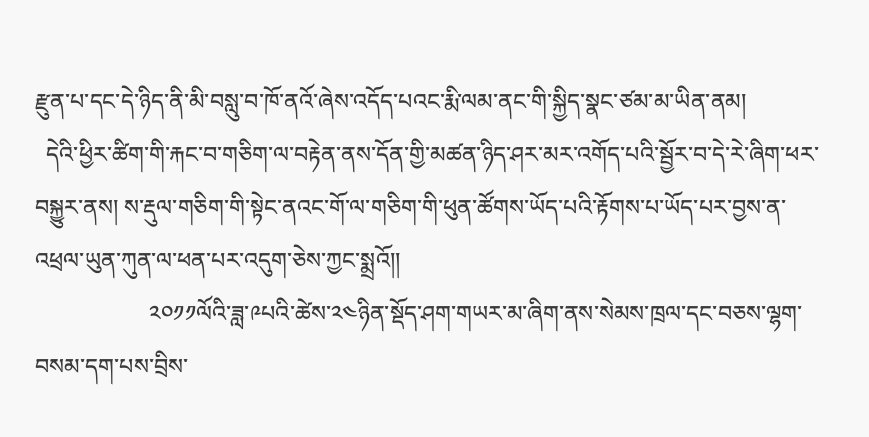རྫུན་པ་དང་དེ་ཉིད་ནི་མི་བསླུ་བ་ཁོ་ནའོ་ཞེས་འདོད་པའང་རྨི་ལམ་ནང་གི་སྐྱིད་སྣང་ཙམ་མ་ཡིན་ནམ།
  དེའི་ཕྱིར་ཚིག་གི་རྐང་བ་གཅིག་ལ་བརྟེན་ནས་དོན་གྱི་མཚན་ཉིད་ཤར་མར་འགོད་པའི་སྦྱོར་བ་དེ་རེ་ཞིག་ཕར་བསྐྱུར་ནས། ས་རྡུལ་གཅིག་གི་སྟེང་ནའང་གོ་ལ་གཅིག་གི་ཕུན་ཚོགས་ཡོད་པའི་རྟོགས་པ་ཡོད་པར་བྱས་ན་འཕྲལ་ཡུན་ཀུན་ལ་ཕན་པར་འདུག་ཅེས་ཀྱང་སྨྲའོ།།
                    ༢༠༡༡ལོའི་ཟླ་༩པའི་ཚེས་༢༤ཉིན་སྡོད་ཤག་གཡར་མ་ཞིག་ནས་སེམས་ཁྲལ་དང་བཅས་ལྷག་བསམ་དག་པས་བྲིས་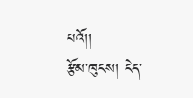པའོ།།
རྩོམ་ཁུངས། ངེད་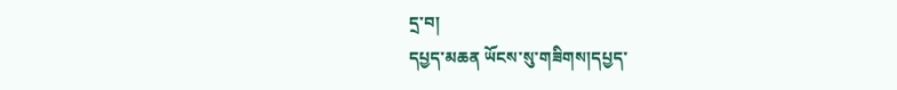དྲ་བ།
དཔྱད་མཆན ཡོངས་སུ་གཟིགས།དཔྱད་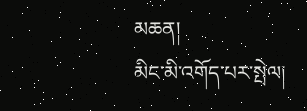མཆན།
མིང་མི་འགོད་པར་སྤེལ།